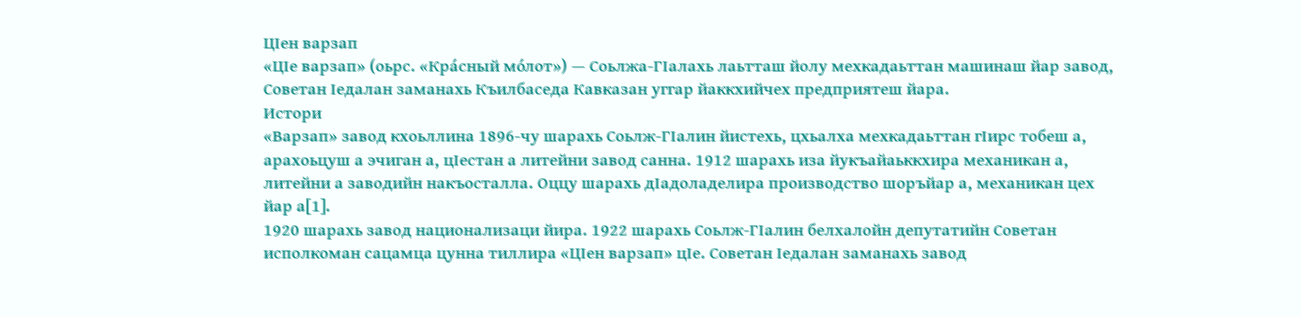ЦӀен варзап
«ЦӀе варзап» (оьрс. «Кра́сный мо́лот») — Соьлжа-ГӀалахь лаьтташ йолу мехкадаьттан машинаш йар завод, Советан Ӏедалан заманахь Къилбаседа Кавказан уггар йаккхийчех предприятеш йара.
Истори
«Варзап» завод кхоьллина 1896-чу шарахь Соьлж-ГӀалин йистехь, цхьалха мехкадаьттан гӀирс тобеш а, арахоьцуш а эчиган а, цӀестан а литейни завод санна. 1912 шарахь иза йукъайаьккхира механикан а, литейни а заводийн накъосталла. Оццу шарахь дӀадоладелира производство шоръйар а, механикан цех йар а[1].
1920 шарахь завод национализаци йира. 1922 шарахь Соьлж-ГӀалин белхалойн депутатийн Советан исполкоман сацамца цунна тиллира «ЦӀен варзап» цӀе. Советан Ӏедалан заманахь завод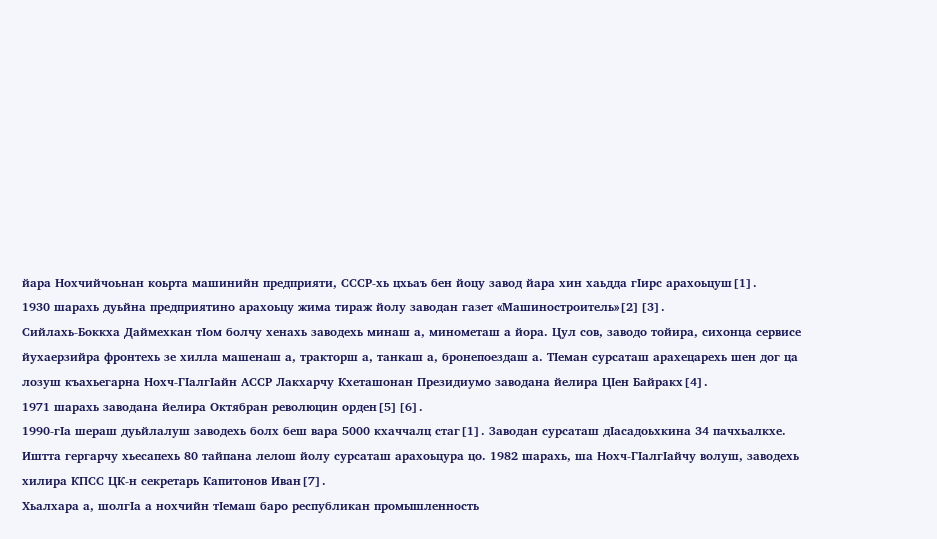йара Нохчийчоьнан коьрта машинийн предприяти, СССР-хь цхьаъ бен йоцу завод йара хин хаьдда гӀирс арахоьцуш[1].
1930 шарахь дуьйна предприятино арахоьцу жима тираж йолу заводан газет «Машиностроитель»[2][3].
Сийлахь-Боккха Даймехкан тӀом болчу хенахь заводехь минаш а, минометаш а йора. Цул сов, заводо тойира, сихонца сервисе йухаерзийра фронтехь зе хилла машенаш а, тракторш а, танкаш а, бронепоездаш а. ТӀеман сурсаташ арахецарехь шен дог ца лозуш къахьегарна Нохч-ГӀалгӀайн АССР Лакхарчу Кхеташонан Президиумо заводана йелира ЦӀен Байракх[4].
1971 шарахь заводана йелира Октябран революцин орден[5][6].
1990-гӀа шераш дуьйлалуш заводехь болх беш вара 5000 кхаччалц стаг[1]. Заводан сурсаташ дӀасадоьхкина 34 пачхьалкхе. Иштта гергарчу хьесапехь 80 тайпана лелош йолу сурсаташ арахоьцура цо. 1982 шарахь, ша Нохч-ГӀалгӀайчу волуш, заводехь хилира КПСС ЦК-н секретарь Капитонов Иван[7].
Хьалхара а, шолгӀа а нохчийн тӀемаш баро республикан промышленность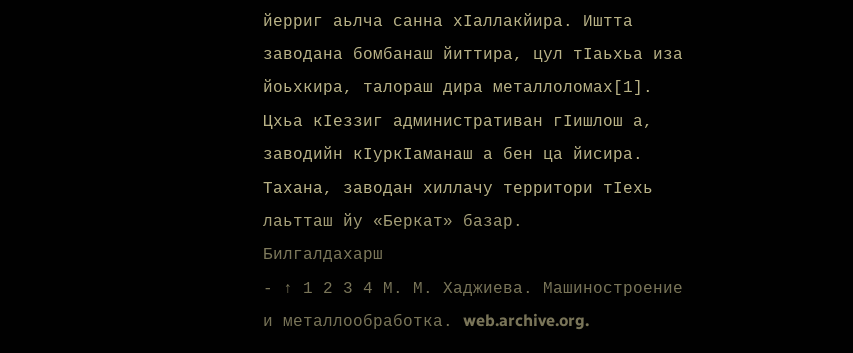йерриг аьлча санна хӀаллакйира. Иштта заводана бомбанаш йиттира, цул тӀаьхьа иза йоьхкира, талораш дира металлоломах[1]. Цхьа кӀеззиг административан гӀишлош а, заводийн кӀуркӀаманаш а бен ца йисира. Тахана, заводан хиллачу территори тӀехь лаьтташ йу «Беркат» базар.
Билгалдахарш
- ↑ 1 2 3 4 М. М. Хаджиева. Машиностроение и металлообработка. web.archive.org.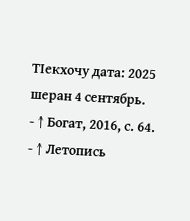ТӀекхочу дата: 2025 шеран 4 сентябрь.
- ↑ Богат, 2016, с. 64.
- ↑ Летопись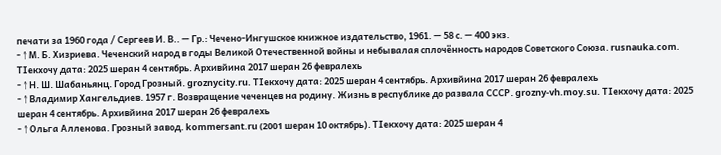печати за 1960 года / Сергеев И. В.. — Гр.: Чечено-Ингушское книжное издательство, 1961. — 58 с. — 400 экз.
- ↑ М. Б. Хизриева. Чеченский народ в годы Великой Отечественной войны и небывалая сплочённость народов Советского Союза. rusnauka.com. ТӀекхочу дата: 2025 шеран 4 сентябрь. Архивйина 2017 шеран 26 февралехь
- ↑ Н. Ш. Шабаньянц. Город Грозный. groznycity.ru. ТӀекхочу дата: 2025 шеран 4 сентябрь. Архивйина 2017 шеран 26 февралехь
- ↑ Владимир Хангельдиев. 1957 г. Возвращение чеченцев на родину. Жизнь в республике до развала СССР. grozny-vh.moy.su. ТӀекхочу дата: 2025 шеран 4 сентябрь. Архивйина 2017 шеран 26 февралехь
- ↑ Ольга Алленова. Грозный завод. kommersant.ru (2001 шеран 10 октябрь). ТӀекхочу дата: 2025 шеран 4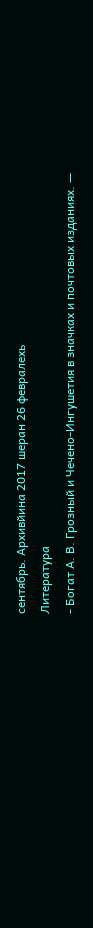сентябрь. Архивйина 2017 шеран 26 февралехь
Литература
- Богат А. В. Грозный и Чечено-Ингушетия в значках и почтовых изданиях. —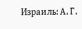Израиль: А. Г.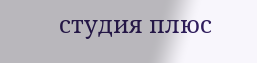студия плюс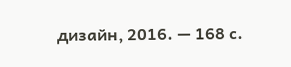дизайн, 2016. — 168 с.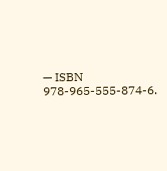— ISBN 978-965-555-874-6.